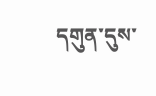དགུན་དུས་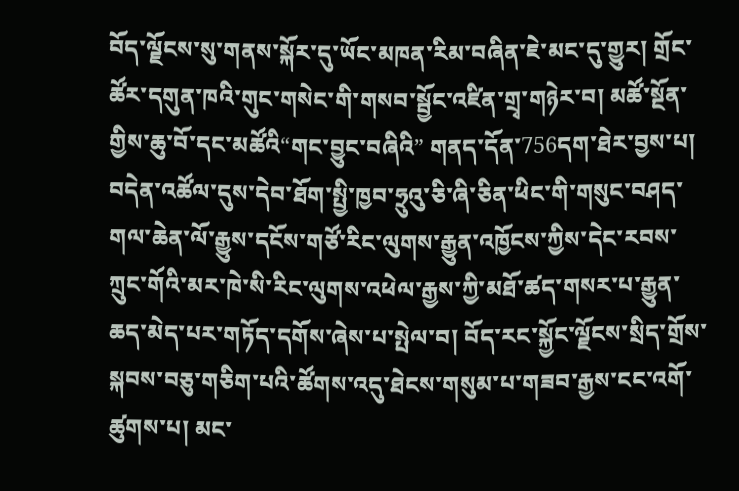བོད་ལྗོངས་སུ་གནས་སྐོར་དུ་ཡོང་མཁན་རིམ་བཞིན་ཇེ་མང་དུ་གྱུར། གྲོང་ཚོར་དགུན་ཁའི་གུང་གསེང་གི་གསབ་སྦྱོང་འཛིན་གྲྭ་གཉེར་བ། མཚོ་སྔོན་གྱིས་ཆུ་བོ་དང་མཚོའི“གང་བྱུང་བཞིའི” གནད་དོན་756དག་ཐེར་བྱས་པ། བདེན་འཚོལ་དུས་དེབ་ཐོག་སྤྱི་ཁྱབ་ཧྲུའུ་ཅི་ཞི་ཅིན་ཕིང་གི་གསུང་བཤད་གལ་ཆེན་ལོ་རྒྱུས་དངོས་གཙོ་རིང་ལུགས་རྒྱུན་འཁྱོངས་ཀྱིས་དེང་རབས་ཀྲུང་གོའི་མར་ཁེ་སི་རིང་ལུགས་འཕེལ་རྒྱས་ཀྱི་མཐོ་ཚད་གསར་པ་རྒྱུན་ཆད་མེད་པར་གཏོད་དགོས་ཞེས་པ་སྤེལ་བ། བོད་རང་སྐྱོང་ལྗོངས་སྲིད་གྲོས་སྐབས་བཅུ་གཅིག་པའི་ཚོགས་འདུ་ཐེངས་གསུམ་པ་གཟབ་རྒྱས་ངང་འགོ་ཚུགས་པ། མང་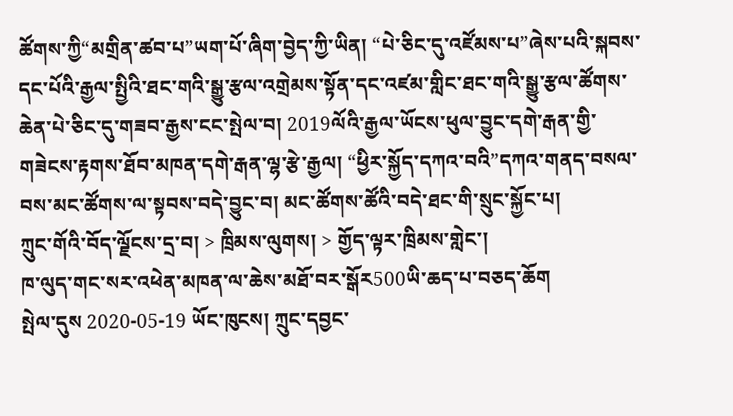ཚོགས་ཀྱི“མགྲིན་ཚབ་པ”ཡག་པོ་ཞིག་བྱེད་ཀྱི་ཡིན། “པེ་ཅིང་དུ་འཛོམས་པ”ཞེས་པའི་སྐབས་དང་པོའི་རྒྱལ་སྤྱིའི་ཐང་གའི་སྒྱུ་རྩལ་འགྲེམས་སྟོན་དང་འཛམ་གླིང་ཐང་གའི་སྒྱུ་རྩལ་ཚོགས་ཆེན་པེ་ཅིང་དུ་གཟབ་རྒྱས་ངང་སྤེལ་བ། 2019ལོའི་རྒྱལ་ཡོངས་ཕུལ་བྱུང་དགེ་རྒན་གྱི་གཟེངས་རྟགས་ཐོབ་མཁན་དགེ་རྒན་ལྷ་རྩེ་རྒྱལ། “ཕྱིར་སྐྱོད་དཀའ་བའི”དཀའ་གནད་བསལ་བས་མང་ཚོགས་ལ་སྟབས་བདེ་བྱུང་བ། མང་ཚོགས་ཚོའི་བདེ་ཐང་གི་སྲུང་སྐྱོང་པ།
ཀྲུང་གོའི་བོད་ལྗོངས་དྲ་བ། > ཁྲིམས་ལུགས། > གྱོད་ལྟར་ཁྲིམས་གླེང་།
ཁ་ལུད་གང་སར་འཕེན་མཁན་ལ་ཆེས་མཐོ་བར་སྒོར500ཡི་ཆད་པ་བཅད་ཆོག
སྤེལ་དུས 2020-05-19 ཡོང་ཁུངས། ཀྲུང་དབྱང་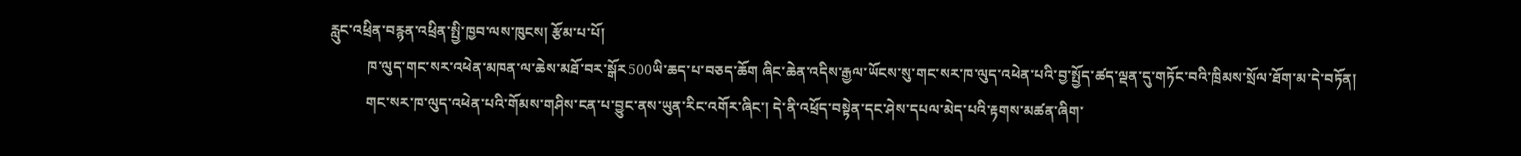རླུང་འཕྲིན་བརྙན་འཕྲིན་སྤྱི་ཁྱབ་ལས་ཁུངས། རྩོམ་པ་པོ།
          ཁ་ལུད་གང་སར་འཕེན་མཁན་ལ་ཆེས་མཐོ་བར་སྒོར500ཡི་ཆད་པ་བཅད་ཆོག ཞིང་ཆེན་འདིས་རྒྱལ་ཡོངས་སུ་གང་སར་ཁ་ལུད་འཕེན་པའི་བྱ་སྤྱོད་ཚད་ལྡན་དུ་གཏོང་བའི་ཁྲིམས་སྲོལ་ཐོག་མ་དེ་བཏོན།
          གང་སར་ཁ་ལུད་འཕེན་པའི་གོམས་གཤིས་ངན་པ་བྱུང་ནས་ཡུན་རིང་འགོར་ཞིང་། དེ་ནི་འཕྲོད་བསྟེན་དང་ཤེས་དཔལ་མེད་པའི་རྟགས་མཚན་ཞིག་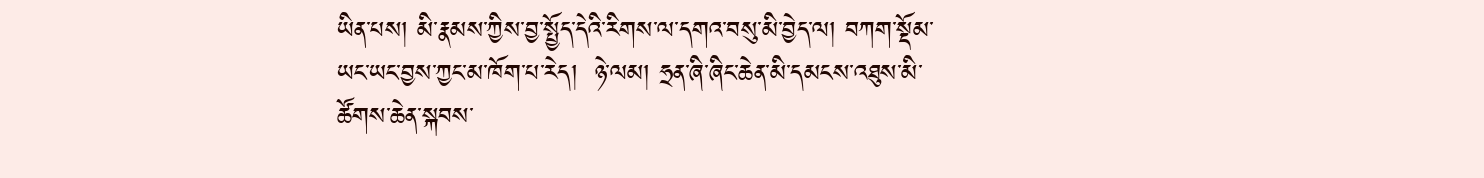ཡིན་པས། མི་རྣམས་ཀྱིས་བྱ་སྤྱོད་དེའི་རིགས་ལ་དགའ་བསུ་མི་བྱེད་ལ། བཀག་སྡོམ་ཡང་ཡང་བྱས་ཀྱང་མ་ཁོག་པ་རེད།  ཉེ་ལམ། ཧྲན་ཞི་ཞིང་ཆེན་མི་དམངས་འཐུས་མི་ཚོགས་ཆེན་སྐབས་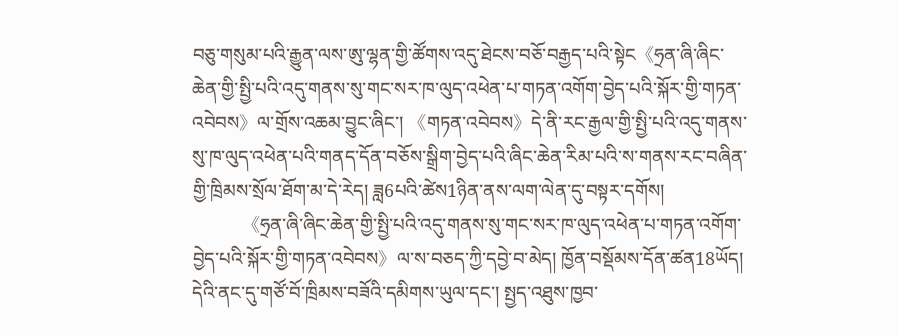བཅུ་གསུམ་པའི་རྒྱུན་ལས་ཨུ་ལྷན་གྱི་ཚོགས་འདུ་ཐེངས་བཅོ་བརྒྱད་པའི་སྟེང《ཧྲན་ཞི་ཞིང་ཆེན་གྱི་སྤྱི་པའི་འདུ་གནས་སུ་གང་སར་ཁ་ལུད་འཕེན་པ་གཏན་འགོག་བྱེད་པའི་སྐོར་གྱི་གཏན་འབེབས》ལ་གྲོས་འཆམ་བྱུང་ཞིང་། 《གཏན་འབེབས》དེ་ནི་རང་རྒྱལ་གྱི་སྤྱི་པའི་འདུ་གནས་སུ་ཁ་ལུད་འཕེན་པའི་གནད་དོན་བཅོས་སྒྲིག་བྱེད་པའི་ཞིང་ཆེན་རིམ་པའི་ས་གནས་རང་བཞིན་གྱི་ཁྲིམས་སྲོལ་ཐོག་མ་དེ་རེད། ཟླ6པའི་ཚེས1ཉིན་ནས་ལག་ལེན་དུ་བསྟར་དགོས།
          《ཧྲན་ཞི་ཞིང་ཆེན་གྱི་སྤྱི་པའི་འདུ་གནས་སུ་གང་སར་ཁ་ལུད་འཕེན་པ་གཏན་འགོག་བྱེད་པའི་སྐོར་གྱི་གཏན་འབེབས》ལ་ས་བཅད་ཀྱི་དབྱེ་བ་མེད། ཁྱོན་བསྡོམས་དོན་ཚན18ཡོད། དེའི་ནང་དུ་གཙོ་བོ་ཁྲིམས་བཟོའི་དམིགས་ཡུལ་དང་། སྤྱད་འཐུས་ཁྱབ་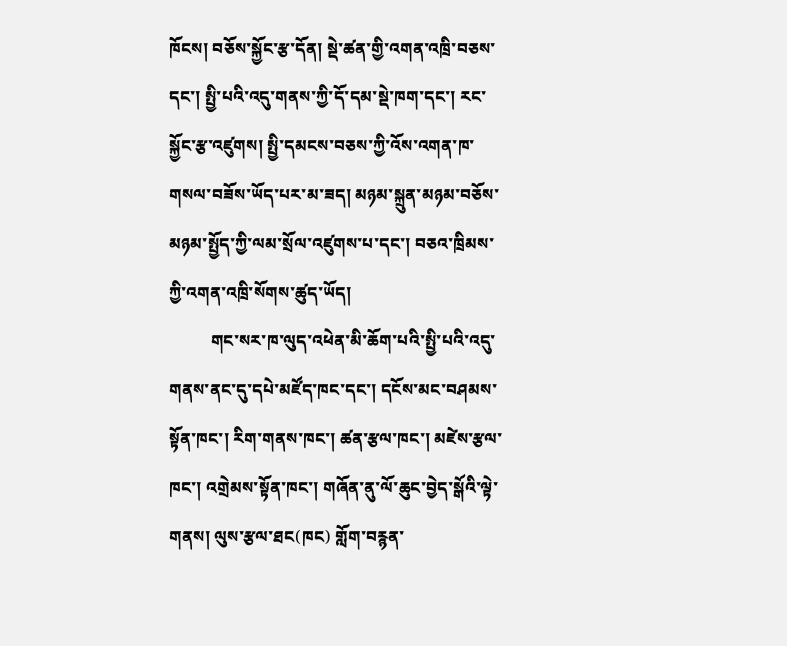ཁོངས། བཅོས་སྐྱོང་རྩ་དོན། སྡེ་ཚན་གྱི་འགན་འཁྲི་བཅས་དང་། སྤྱི་པའི་འདུ་གནས་ཀྱི་དོ་དམ་སྡེ་ཁག་དང་། རང་སྐྱོང་རྩ་འཛུགས། སྤྱི་དམངས་བཅས་ཀྱི་འོས་འགན་ཁ་གསལ་བཟོས་ཡོད་པར་མ་ཟད། མཉམ་སྐྲུན་མཉམ་བཅོས་མཉམ་སྤྱོད་ཀྱི་ལམ་སྲོལ་འཛུགས་པ་དང་། བཅའ་ཁྲིམས་ཀྱི་འགན་འཁྲི་སོགས་ཚུད་ཡོད།
          གང་སར་ཁ་ལུད་འཕེན་མི་ཆོག་པའི་སྤྱི་པའི་འདུ་གནས་ནང་དུ་དཔེ་མཛོད་ཁང་དང་། དངོས་མང་བཤམས་སྟོན་ཁང་། རིག་གནས་ཁང་། ཚན་རྩལ་ཁང་། མཛེས་རྩལ་ཁང་། འགྲེམས་སྟོན་ཁང་། གཞོན་ནུ་ལོ་ཆུང་བྱེད་སྒོའི་ལྟེ་གནས། ལུས་རྩལ་ཐང(ཁང) གློག་བརྙན་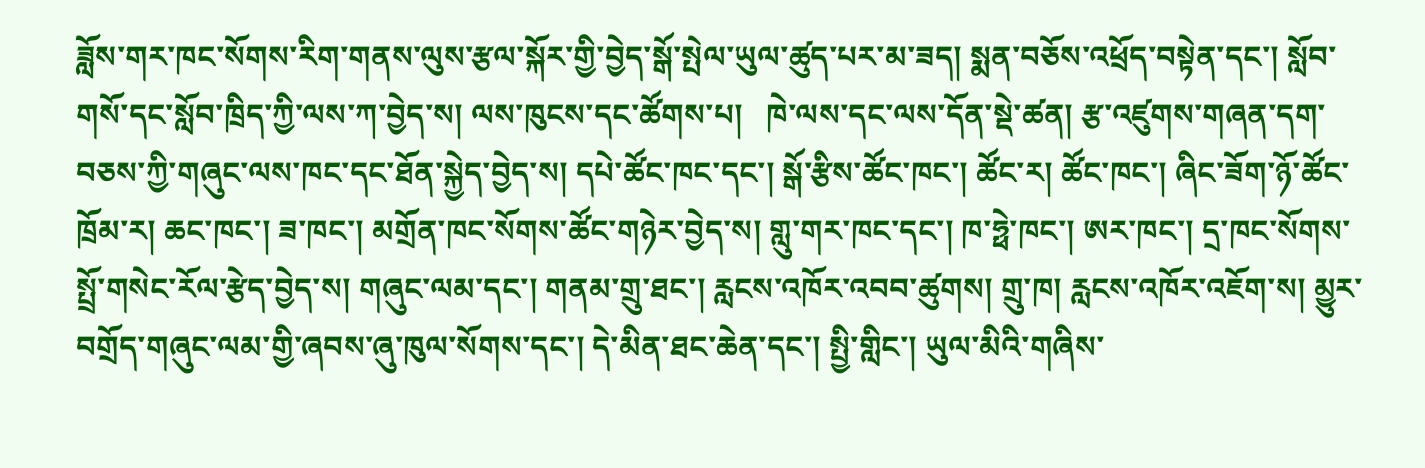ཟློས་གར་ཁང་སོགས་རིག་གནས་ལུས་རྩལ་སྐོར་གྱི་བྱེད་སྒོ་སྤེལ་ཡུལ་ཚུད་པར་མ་ཟད། སྨན་བཅོས་འཕྲོད་བསྟེན་དང་། སློབ་གསོ་དང་སློབ་ཁྲིད་ཀྱི་ལས་ཀ་བྱེད་ས། ལས་ཁུངས་དང་ཚོགས་པ།   ཁེ་ལས་དང་ལས་དོན་སྡེ་ཚན། རྩ་འཛུགས་གཞན་དག་བཅས་ཀྱི་གཞུང་ལས་ཁང་དང་ཐོན་སྐྱེད་བྱེད་ས། དཔེ་ཚོང་ཁང་དང་། སྒོ་རྩིས་ཚོང་ཁང་། ཚོང་ར། ཚོང་ཁང་། ཞིང་ཟོག་ཉོ་ཚོང་ཁྲོམ་ར། ཆང་ཁང་། ཟ་ཁང་། མགྲོན་ཁང་སོགས་ཚོང་གཉེར་བྱེད་ས། གླུ་གར་ཁང་དང་། ཁ་ཧྥེ་ཁང་། ཨར་ཁང་། དྲ་ཁང་སོགས་སྤྲོ་གསེང་རོལ་རྩེད་བྱེད་ས། གཞུང་ལམ་དང་། གནམ་གྲུ་ཐང་། རླངས་འཁོར་འབབ་ཚུགས། གྲུ་ཁ། རླངས་འཁོར་འཇོག་ས། མྱུར་བགྲོད་གཞུང་ལམ་གྱི་ཞབས་ཞུ་ཁུལ་སོགས་དང་། དེ་མིན་ཐང་ཆེན་དང་། སྤྱི་གླིང་། ཡུལ་མིའི་གཞིས་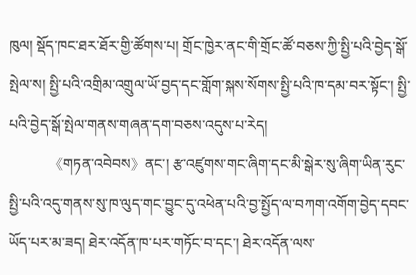ཁུལ། སྡོད་ཁང་ཐར་ཐོར་གྱི་ཚོགས་པ། གྲོང་ཁྱེར་ནང་གི་གྲོང་ཚོ་བཅས་ཀྱི་སྤྱི་པའི་བྱེད་སྒོ་སྤེལ་ས། སྤྱི་པའི་འགྲིམ་འགྲུལ་ཡོ་བྱད་དང་གློག་སྐས་སོགས་སྤྱི་པའི་ཁ་དམ་བར་སྟོང་། སྤྱི་པའི་བྱེད་སྒོ་སྤེལ་གནས་གཞན་དག་བཅས་འདུས་པ་རེད།
          《གཏན་འབེབས》ནང་། རྩ་འཛུགས་གང་ཞིག་དང་མི་སྒེར་སུ་ཞིག་ཡིན་རུང་སྤྱི་པའི་འདུ་གནས་སུ་ཁ་ལུད་གང་བྱུང་དུ་འཕེན་པའི་བྱ་སྤྱོད་ལ་བཀག་འགོག་བྱེད་དབང་ཡོད་པར་མ་ཟད། ཐེར་འདོན་ཁ་པར་གཏོང་བ་དང་། ཐེར་འདོན་ལས་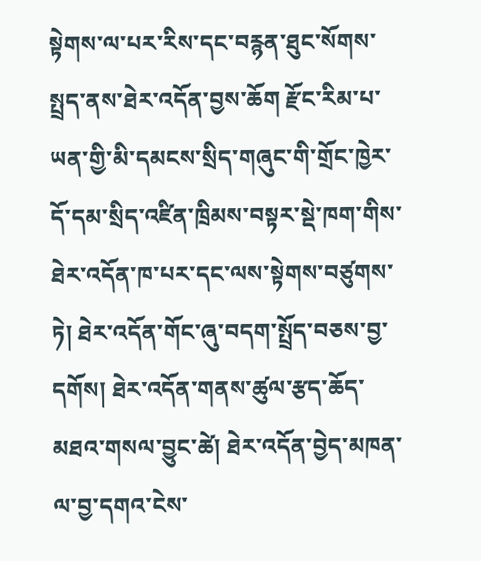སྟེགས་ལ་པར་རིས་དང་བརྙན་ཐུང་སོགས་སྤྲད་ནས་ཐེར་འདོན་བྱས་ཆོག རྫོང་རིམ་པ་ཡན་གྱི་མི་དམངས་སྲིད་གཞུང་གི་གྲོང་ཁྱེར་དོ་དམ་སྲིད་འཛིན་ཁྲིམས་བསྟར་སྡེ་ཁག་གིས་ཐེར་འདོན་ཁ་པར་དང་ལས་སྟེགས་བཙུགས་ཏེ། ཐེར་འདོན་གོང་ཞུ་བདག་སྤྲོད་བཅས་བྱ་དགོས། ཐེར་འདོན་གནས་ཚུལ་རྩད་ཆོད་མཐའ་གསལ་བྱུང་ཚེ། ཐེར་འདོན་བྱེད་མཁན་ལ་བྱ་དགའ་ངེས་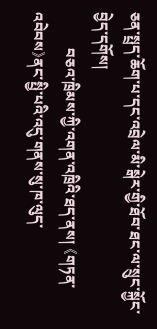ཅན་སྤྲད་ཆོག་པ་དང་འབྲེལ་མི་སྒེར་གྱི་ཐོབ་ཐང་ལ་སྲུང་སྐྱོང་བྱེད་དགོས།
          བཅའ་ཁྲིམས་ཀྱི་འགན་འཁྲིའི་ཐད་ནས། 《གཏན་འབེབས》ནང་སྤྱི་པའི་འདུ་གནས་སུ་ཁ་ལུད་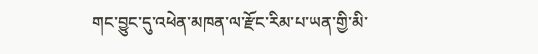གང་བྱུང་དུ་འཕེན་མཁན་ལ་རྫོང་རིམ་པ་ཡན་གྱི་མི་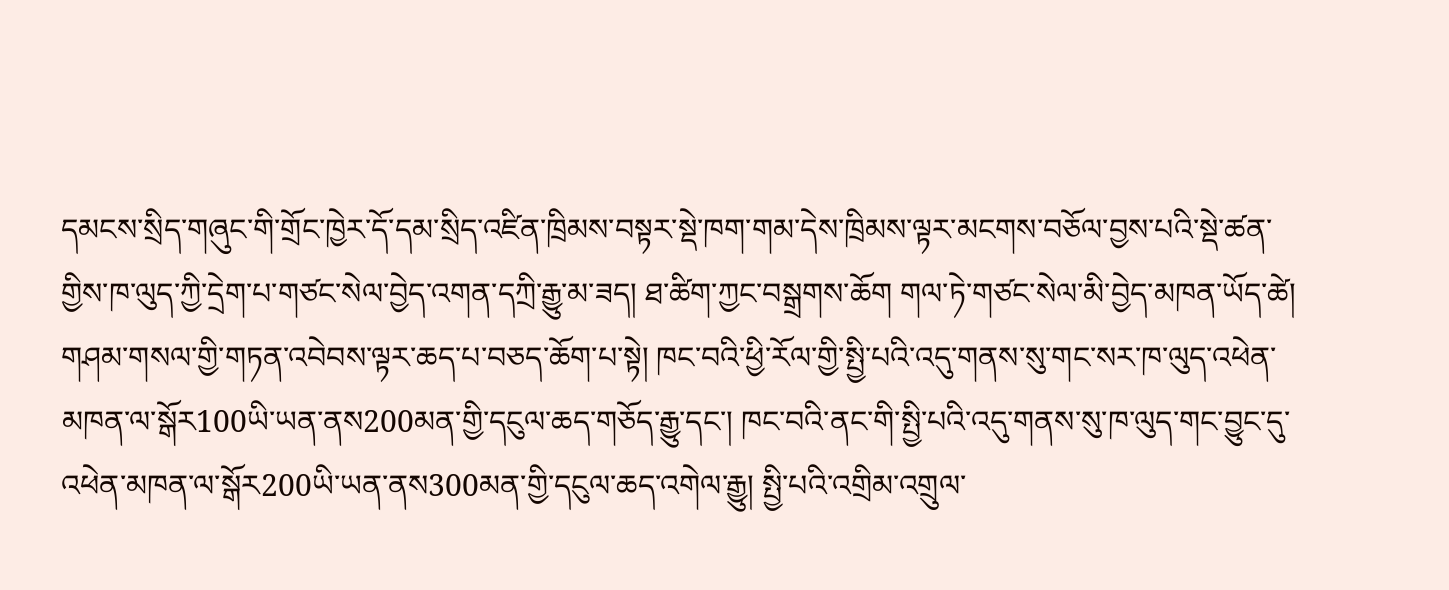དམངས་སྲིད་གཞུང་གི་གྲོང་ཁྱེར་དོ་དམ་སྲིད་འཛིན་ཁྲིམས་བསྟར་སྡེ་ཁག་གམ་དེས་ཁྲིམས་ལྟར་མངགས་བཅོལ་བྱས་པའི་སྡེ་ཚན་གྱིས་ཁ་ལུད་ཀྱི་དྲེག་པ་གཙང་སེལ་བྱེད་འགན་དཀྲི་རྒྱུ་མ་ཟད། ཐ་ཚིག་ཀྱང་བསྒྲགས་ཆོག གལ་ཏེ་གཙང་སེལ་མི་བྱེད་མཁན་ཡོད་ཚེ། གཤམ་གསལ་གྱི་གཏན་འབེབས་ལྟར་ཆད་པ་བཅད་ཆོག་པ་སྟེ། ཁང་བའི་ཕྱི་རོལ་གྱི་སྤྱི་པའི་འདུ་གནས་སུ་གང་སར་ཁ་ལུད་འཕེན་མཁན་ལ་སྒོར100ཡི་ཡན་ནས200མན་གྱི་དངུལ་ཆད་གཅོད་རྒྱུ་དང་། ཁང་བའི་ནང་གི་སྤྱི་པའི་འདུ་གནས་སུ་ཁ་ལུད་གང་བྱུང་དུ་འཕེན་མཁན་ལ་སྒོར200ཡི་ཡན་ནས300མན་གྱི་དངུལ་ཆད་འགེལ་རྒྱུ། སྤྱི་པའི་འགྲིམ་འགྲུལ་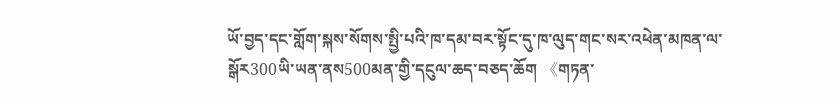ཡོ་བྱད་དང་གློག་སྐས་སོགས་སྤྱི་པའི་ཁ་དམ་བར་སྟོང་དུ་ཁ་ལུད་གང་སར་འཕེན་མཁན་ལ་སྒོར300ཡི་ཡན་ནས500མན་གྱི་དངུལ་ཆད་བཅད་ཆོག 《གཏན་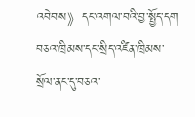འབེབས》དང་འགལ་བའི་བྱ་སྤྱོད་དག བཅའ་ཁྲིམས་དང་སྲིད་འཛིན་ཁྲིམས་སྲོལ་ནང་དུ་བཅའ་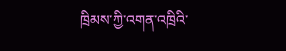ཁྲིམས་ཀྱི་འགན་འཁྲིའི་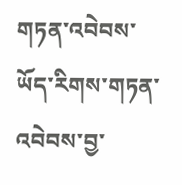གཏན་འབེབས་ཡོད་རིགས་གཏན་འབེབས་བྱ་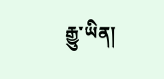རྒྱུ་ཡིན།